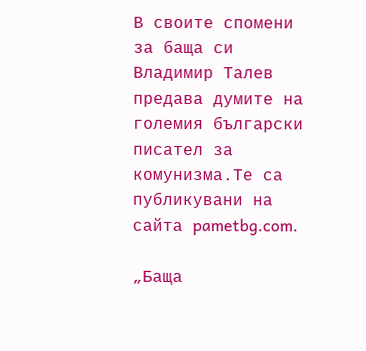В своите спомени за баща си Владимир Талев предава думите на големия български писател за комунизма.Те са публикувани на сайта pametbg.com.

„Баща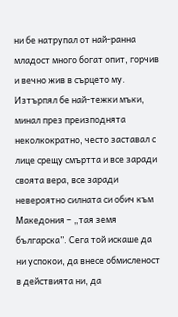ни бе натрупал от най-ранна младост много богат опит, горчив и вечно жив в сърцето му. Изтърпял бе най-тежки мъки, минал през преизподнята неколкократно, често заставал с лице срещу смъртта и все заради своята вера, все заради невероятно силната си обич към Македония – „тая земя българска”. Сега той искаше да ни успокои, да внесе обмисленост в действията ни, да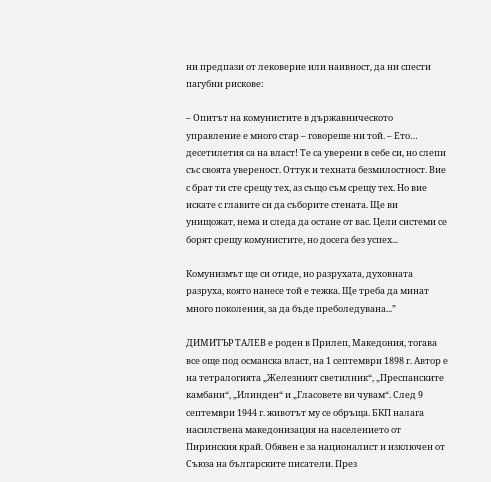ни предпази от лековерие или наивност, да ни спести пагубни рискове:

– Опитът на комунистите в държавническото управление е много стар – говореше ни той. – Ето… десетилетия са на власт! Те са уверени в себе си, но слепи със своята увереност. Оттук и техната безмилостност. Вие с брат ти сте срещу тех, аз също съм срещу тех. Но вие искате с главите си да съборите стената. Ще ви унищожат, нема и следа да остане от вас. Цели системи се борят срещу комунистите, но досега без успех...

Комунизмът ще си отиде, но разрухата, духовната разруха, която нанесе той е тежка. Ще треба да минат много поколения, за да бъде преболедувана...”

ДИМИТЪР ТАЛЕВ е роден в Прилеп, Македония, тогава все още под османска власт, на 1 септември 1898 г. Автор е на тетралогията „Железният светилник“, „Преспанските камбани“, „Илинден“ и „Гласовете ви чувам“. След 9 септември 1944 г. животът му се обръща. БКП налага насилствена македонизация на населението от Пиринския край. Обявен е за националист и изключен от Съюза на българските писатели. През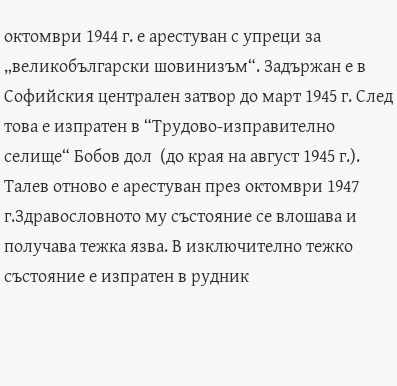октомври 1944 г. е арестуван с упреци за „великобългарски шовинизъм“. Задържан е в Софийския централен затвор до март 1945 г. След това е изпратен в “Трудово-изправително селище“ Бобов дол  (до края на август 1945 г.). Талев отново е арестуван през октомври 1947 г.Здравословното му състояние се влошава и получава тежка язва. В изключително тежко състояние е изпратен в рудник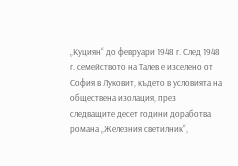„Куциян“ до февруари 1948 г. След 1948 г. семейството на Талев е изселено от София в Луковит, където в условията на обществена изолация, през следващите десет години доработва романа „Железния светилник“,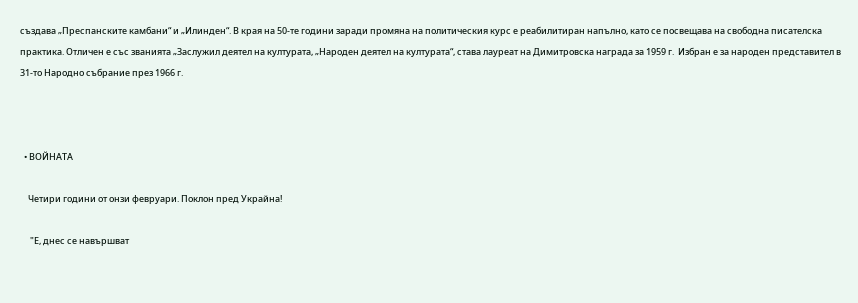създава „Преспанските камбани“ и „Илинден“. В края на 50-те години заради промяна на политическия курс е реабилитиран напълно, като се посвещава на свободна писателска практика. Отличен е със званията „Заслужил деятел на културата, „Народен деятел на културата“, става лауреат на Димитровска награда за 1959 г.  Избран е за народен представител в 31-то Народно събрание през 1966 г.



  • ВОЙНАТА

    Четири години от онзи февруари. Поклон пред Украйна!

     "Е, днес се навършват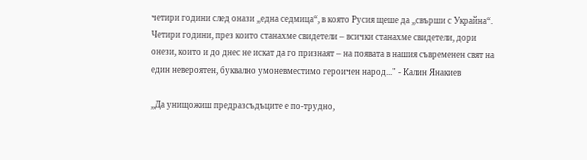четири години след онази „една седмица“, в която Русия щеше да „свърши с Украйна“. Четири години, през които станахме свидетели – всички станахме свидетели, дори онези, които и до днес не искат да го признаят – на появата в нашия съвременен свят на един невероятен, буквално умоневместимо героичен народ..." - Калин Янакиев

„Да унищожиш предразсъдъците е по-трудно,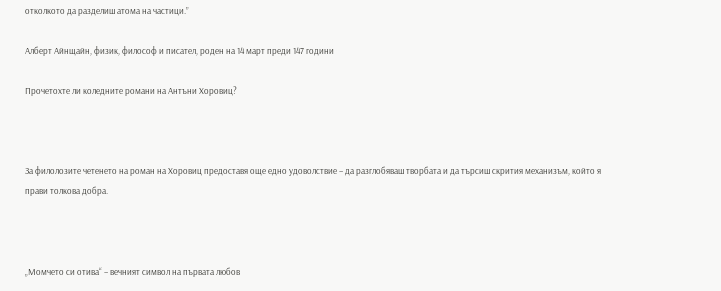отколкото да разделиш атома на частици.”

Алберт Айнщайн, физик, философ и писател, роден на 14 март преди 147 години

Прочетохте ли коледните романи на Антъни Хоровиц?



За филолозите четенето на роман на Хоровиц предоставя още едно удоволствие – да разглобяваш творбата и да търсиш скрития механизъм, който я прави толкова добра.



„Момчето си отива“ – вечният символ на първата любов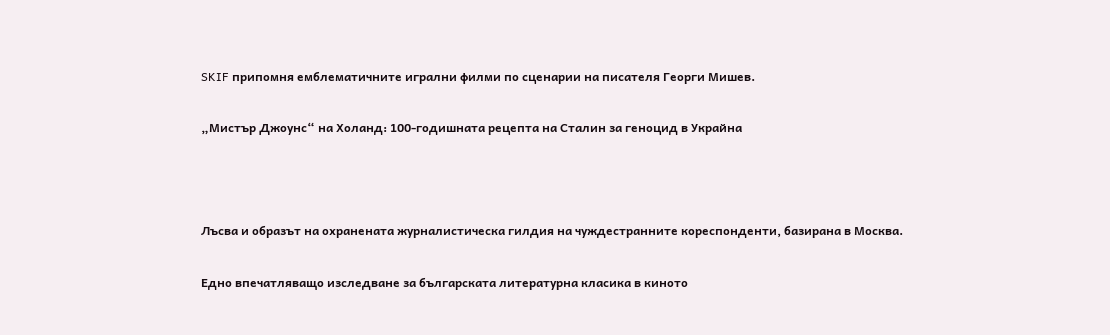SKIF припомня емблематичните игрални филми по сценарии на писателя Георги Мишев.

„Мистър Джоунс“ на Холанд: 100-годишната рецепта на Сталин за геноцид в Украйна



Лъсва и образът на охранената журналистическа гилдия на чуждестранните кореспонденти, базирана в Москва.

Едно впечатляващо изследване за българската литературна класика в киното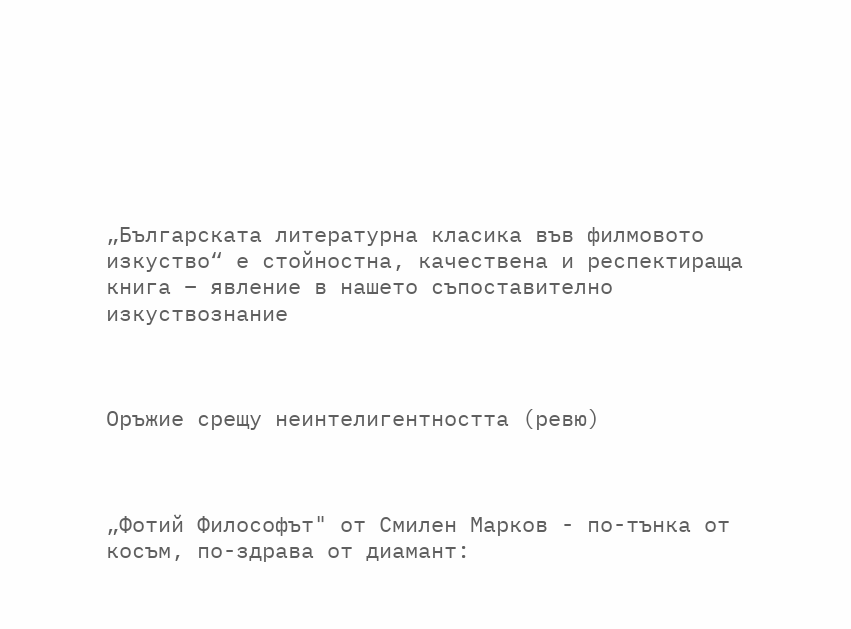„Българската литературна класика във филмовото изкуство“ е стойностна, качествена и респектираща книга – явление в нашето съпоставително изкуствознание



Оръжие срещу неинтелигентността (ревю)



„Фотий Философът" от Смилен Марков - по-тънка от косъм, по-здрава от диамант: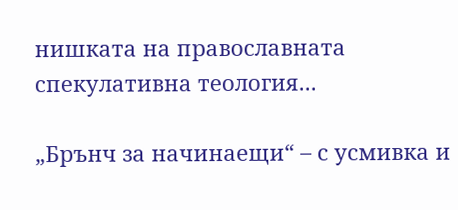нишката на православната спекулативна теология...

„Брънч за начинаещи“ – с усмивка и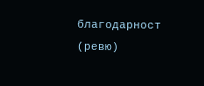благодарност (ревю)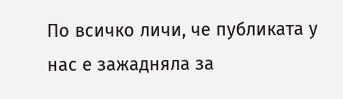По всичко личи, че публиката у нас е зажадняла за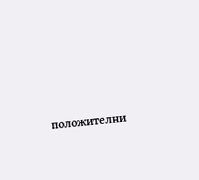положителни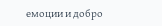емоции и добро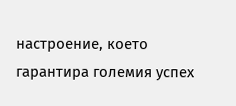настроение, което гарантира големия успех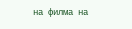на филма на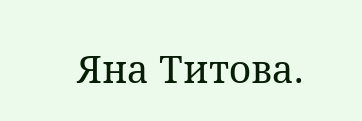Яна Титова.